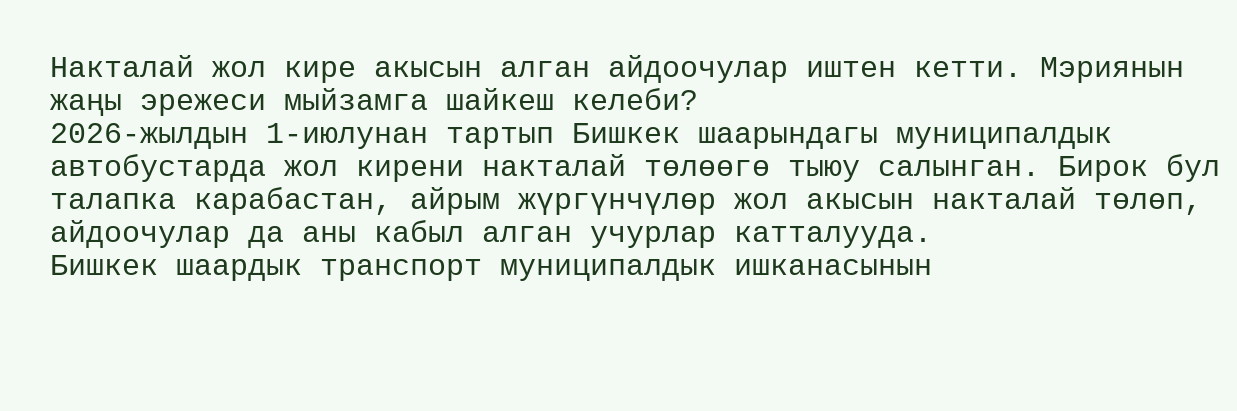Накталай жол кире акысын алган айдоочулар иштен кетти. Мэриянын жаңы эрежеси мыйзамга шайкеш келеби?
2026-жылдын 1-июлунан тартып Бишкек шаарындагы муниципалдык автобустарда жол кирени накталай төлөөгө тыюу салынган. Бирок бул талапка карабастан, айрым жүргүнчүлөр жол акысын накталай төлөп, айдоочулар да аны кабыл алган учурлар катталууда.
Бишкек шаардык транспорт муниципалдык ишканасынын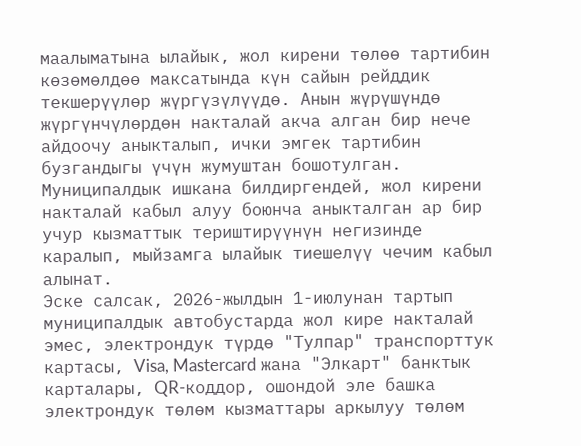маалыматына ылайык, жол кирени төлөө тартибин көзөмөлдөө максатында күн сайын рейддик текшерүүлөр жүргүзүлүүдө. Анын жүрүшүндө жүргүнчүлөрдөн накталай акча алган бир нече айдоочу аныкталып, ички эмгек тартибин бузгандыгы үчүн жумуштан бошотулган.
Муниципалдык ишкана билдиргендей, жол кирени накталай кабыл алуу боюнча аныкталган ар бир учур кызматтык териштирүүнүн негизинде каралып, мыйзамга ылайык тиешелүү чечим кабыл алынат.
Эске салсак, 2026-жылдын 1-июлунан тартып муниципалдык автобустарда жол кире накталай эмес, электрондук түрдө "Тулпар" транспорттук картасы, Visa, Mastercard жана "Элкарт" банктык карталары, QR-коддор, ошондой эле башка электрондук төлөм кызматтары аркылуу төлөм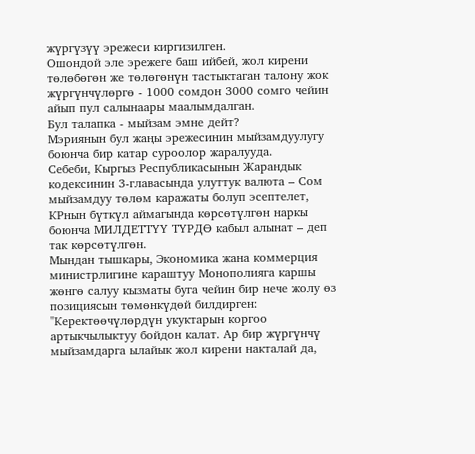жүргүзүү эрежеси киргизилген.
Ошондой эле эрежеге баш ийбей, жол кирени төлөбөгөн же төлөгөнүн тастыктаган талону жок жүргүнчүлөргө - 1000 сомдон 3000 сомго чейин айып пул салынаары маалымдалган.
Бул талапка - мыйзам эмне дейт?
Мэриянын бул жаңы эрежесинин мыйзамдуулугу боюнча бир катар суроолор жаралууда.
Себеби, Кыргыз Республикасынын Жарандык кодексинин 3-главасында улуттук валюта – Сом мыйзамдуу төлөм каражаты болуп эсептелет, КРнын бүткүл аймагында көрсөтүлгөн наркы боюнча МИЛДЕТТҮҮ ТҮРДӨ кабыл алынат – деп так көрсөтүлгөн.
Мындан тышкары, Экономика жана коммерция министрлигине караштуу Монополияга каршы жөнгө салуу кызматы буга чейин бир нече жолу өз позициясын төмөнкүдөй билдирген:
"Керектөөчүлөрдүн укуктарын коргоо артыкчылыктуу бойдон калат. Ар бир жүргүнчү мыйзамдарга ылайык жол кирени накталай да,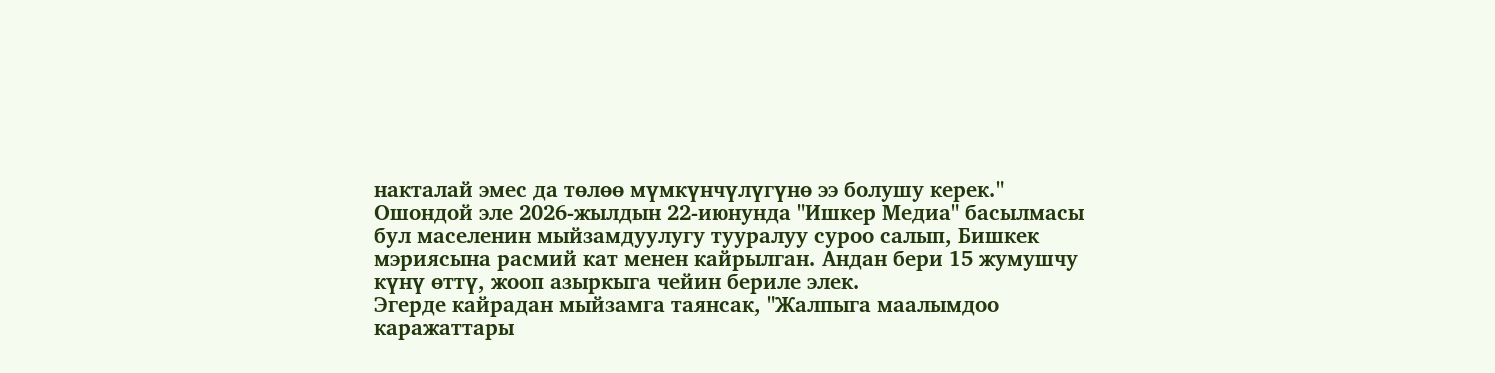накталай эмес да төлөө мүмкүнчүлүгүнө ээ болушу керек."
Ошондой эле 2026-жылдын 22-июнунда "Ишкер Медиа" басылмасы бул маселенин мыйзамдуулугу тууралуу суроо салып, Бишкек мэриясына расмий кат менен кайрылган. Андан бери 15 жумушчу күнү өттү, жооп азыркыга чейин бериле элек.
Эгерде кайрадан мыйзамга таянсак, "Жалпыга маалымдоо каражаттары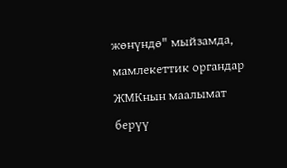жөнүндө" мыйзамда, мамлекеттик органдар ЖМКнын маалымат берүү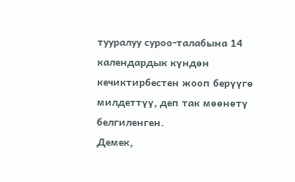тууралуу суроо-талабына 14 календардык күндөн кечиктирбестен жооп берүүгө милдеттүү, деп так мөөнөтү белгиленген.
Демек,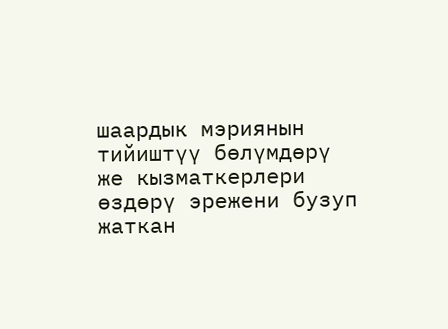шаардык мэриянын тийиштүү бөлүмдөрү же кызматкерлери өздөрү эрежени бузуп жаткан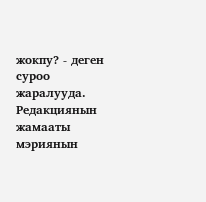жокпу? - деген суроо жаралууда.
Редакциянын жамааты мэриянын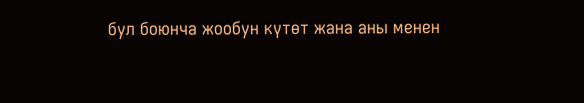бул боюнча жообун күтөт жана аны менен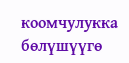коомчулукка бөлүшүүгө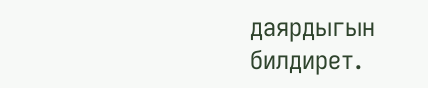даярдыгын билдирет.